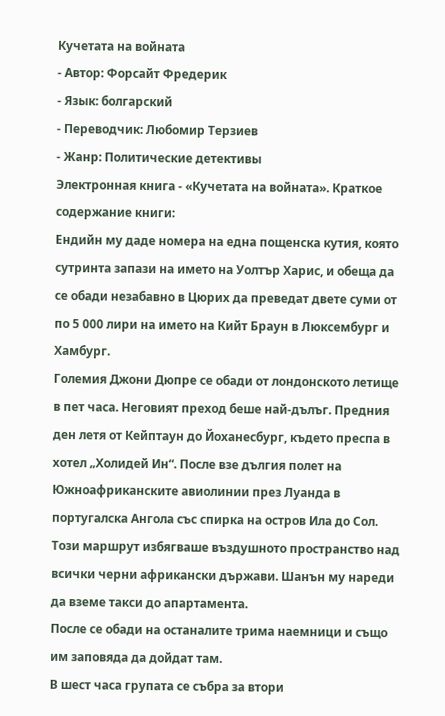Кучетата на войната
- Автор: Форсайт Фредерик
- Язык: болгарский
- Переводчик: Любомир Терзиев
- Жанр: Политические детективы
Электронная книга - «Кучетата на войната». Краткое содержание книги:
Ендийн му даде номера на една пощенска кутия, която сутринта запази на името на Уолтър Харис, и обеща да се обади незабавно в Цюрих да преведат двете суми от по 5 000 лири на името на Кийт Браун в Люксембург и Хамбург.
Големия Джони Дюпре се обади от лондонското летище в пет часа. Неговият преход беше най-дълъг. Предния ден летя от Кейптаун до Йоханесбург, където преспа в хотел „Холидей Ин“. После взе дългия полет на Южноафриканските авиолинии през Луанда в португалска Ангола със спирка на остров Ила до Сол. Този маршрут избягваше въздушното пространство над всички черни африкански държави. Шанън му нареди да вземе такси до апартамента.
После се обади на останалите трима наемници и също им заповяда да дойдат там.
В шест часа групата се събра за втори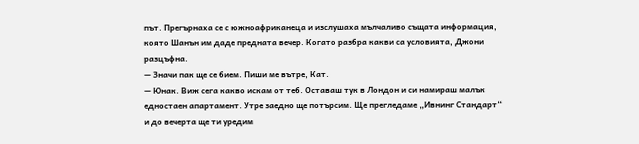път. Прегърнаха се с южноафриканеца и изслушаха мълчаливо същата информация, която Шанън им даде предната вечер. Когато разбра какви са условията, Джони разцъфна.
— Значи пак ще се бием. Пиши ме вътре, Кат.
— Юнак. Виж сега какво искам от теб. Оставаш тук в Лондон и си намираш малък едностаен апартамент. Утре заедно ще потърсим. Ще прегледаме „Ивнинг Стандарт“ и до вечерта ще ти уредим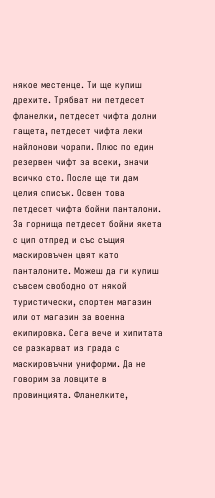някое местенце. Ти ще купиш дрехите. Трябват ни петдесет фланелки, петдесет чифта долни гащета, петдесет чифта леки найлонови чорапи. Плюс по един резервен чифт за всеки, значи всичко сто. После ще ти дам целия списък. Освен това петдесет чифта бойни панталони. За горнища петдесет бойни якета с цип отпред и със същия маскировъчен цвят като панталоните. Можеш да ги купиш съвсем свободно от някой туристически, спортен магазин или от магазин за военна екипировка. Сега вече и хипитата се разкарват из града с маскировъчни униформи. Да не говорим за ловците в провинцията. Фланелките,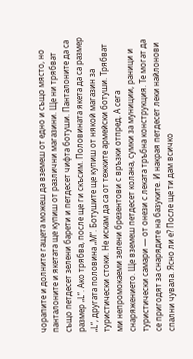чорапите и долните гащета можеш да вземеш от едно и също място, но панталоните и якетата ще купиш от различни магазини. Ще ни трябват също петдесет зелени барети и петдесет чифта ботуши. Панталоните да са размер „L“. Ако трябва, после ще ги скъсим. Половината якета да са размер „L“, другата половина „М“. Ботушите ще купиш от някой магазин за туристически стоки. Не искам да са от тежките армейски ботуши. Трябват ми непромокаеми зелени брезентови с връзки отпред. А сега снаряжението. Ще вземеш петдесет колана, сумки за муниции, раници и туристически самари — от онези с леката тръбна конструкция. Те могат да се пригодят за снарядите на базуките. И накрая петдесет леки найлонови спални чувала. Ясно ли е? После ще ти дам всичко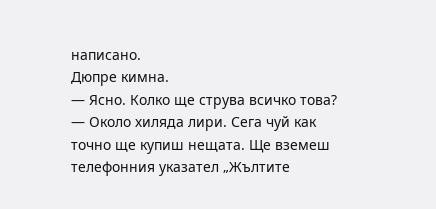написано.
Дюпре кимна.
— Ясно. Колко ще струва всичко това?
— Около хиляда лири. Сега чуй как точно ще купиш нещата. Ще вземеш телефонния указател „Жълтите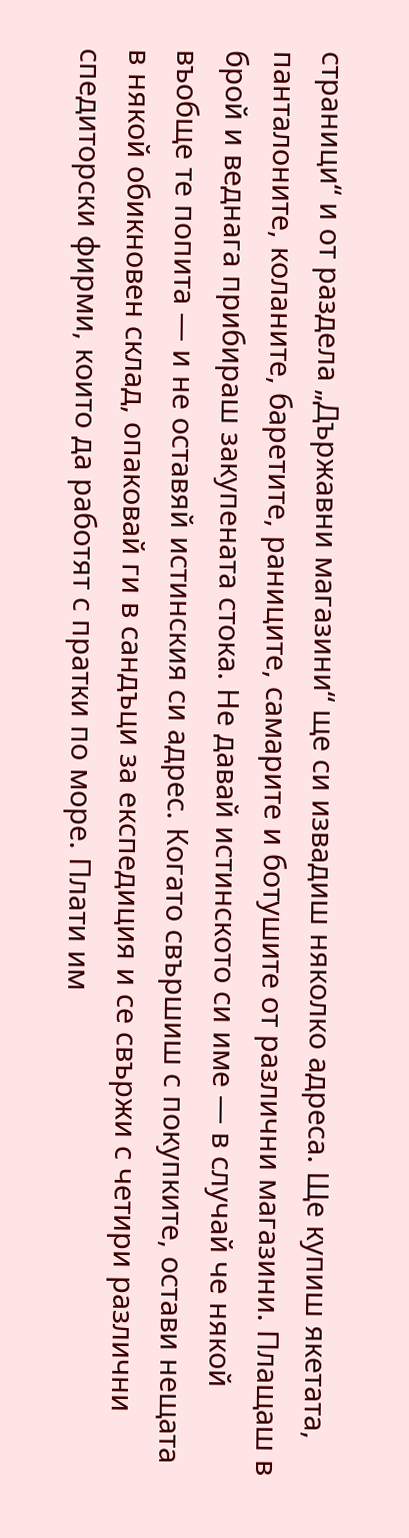страници“ и от раздела „Държавни магазини“ ще си извадиш няколко адреса. Ще купиш якетата, панталоните, коланите, баретите, раниците, самарите и ботушите от различни магазини. Плащаш в брой и веднага прибираш закупената стока. Не давай истинското си име — в случай че някой въобще те попита — и не оставяй истинския си адрес. Когато свършиш с покупките, остави нещата в някой обикновен склад, опаковай ги в сандъци за експедиция и се свържи с четири различни спедиторски фирми, които да работят с пратки по море. Плати им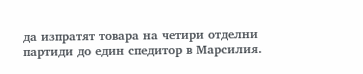да изпратят товара на четири отделни партиди до един спедитор в Марсилия.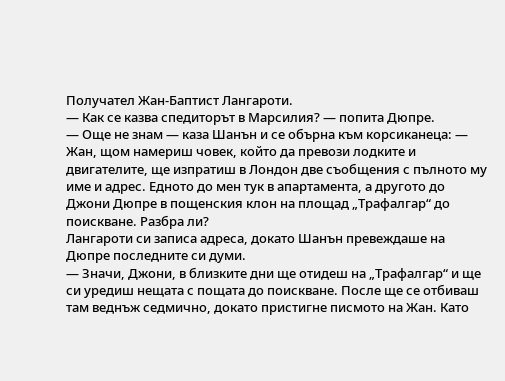Получател Жан-Баптист Лангароти.
— Как се казва спедиторът в Марсилия? — попита Дюпре.
— Още не знам — каза Шанън и се обърна към корсиканеца: — Жан, щом намериш човек, който да превози лодките и двигателите, ще изпратиш в Лондон две съобщения с пълното му име и адрес. Едното до мен тук в апартамента, а другото до Джони Дюпре в пощенския клон на площад „Трафалгар“ до поискване. Разбра ли?
Лангароти си записа адреса, докато Шанън превеждаше на Дюпре последните си думи.
— Значи, Джони, в близките дни ще отидеш на „Трафалгар“ и ще си уредиш нещата с пощата до поискване. После ще се отбиваш там веднъж седмично, докато пристигне писмото на Жан. Като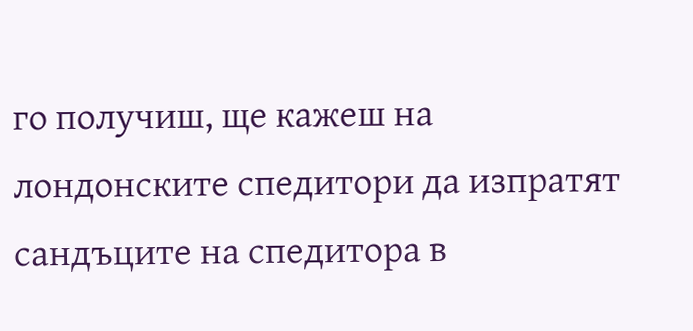го получиш, ще кажеш на лондонските спедитори да изпратят сандъците на спедитора в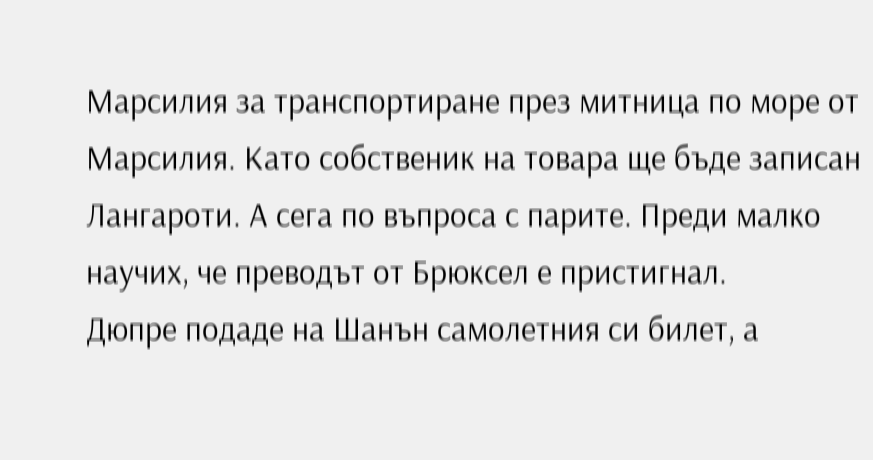Марсилия за транспортиране през митница по море от Марсилия. Като собственик на товара ще бъде записан Лангароти. А сега по въпроса с парите. Преди малко научих, че преводът от Брюксел е пристигнал.
Дюпре подаде на Шанън самолетния си билет, а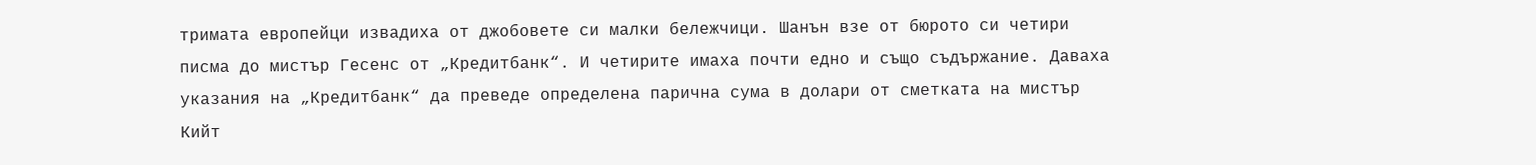тримата европейци извадиха от джобовете си малки бележчици. Шанън взе от бюрото си четири писма до мистър Гесенс от „Кредитбанк“. И четирите имаха почти едно и също съдържание. Даваха указания на „Кредитбанк“ да преведе определена парична сума в долари от сметката на мистър Кийт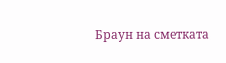Браун на сметката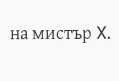на мистър X.